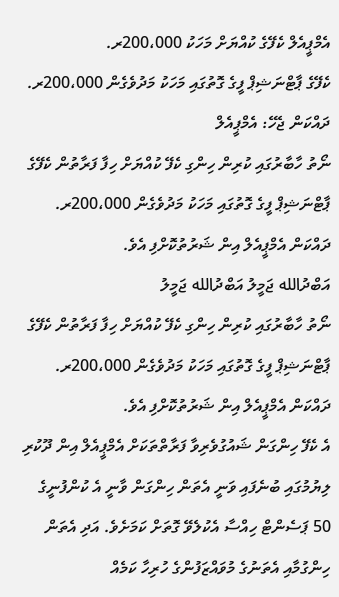އެމްޕީއެލް ކެފޭގެ ކުއްޔަށް މަހަކު 200،000ރ.
ކެފޭގެ ޕާޓްނަޝިޕް ފީގެ ގޮތުގައި މަހަކު މަދުވެގެން 200،000ރ. ދައްކަން ޖެހޭ: އެމްޕީއެލް
ނޯތު ހާބާރުގައި ކުރިން ހިންގި ކެފޭ ކުއްޔަށް ހިފާ ފަރާތުން ކެފޭގެ ޕާޓްނަޝިޕް ފީގެ ގޮތުގައި މަހަކު މަދުވެގެން 200،000ރ. ދައްކަން އެމްޕީއެލް އިން ޝަރުތުކޮށްފި އެވެ.
އަބްދުالله ޖަމީލު އަބްދުالله ޖަމީލު
ނޯތު ހާބާރުގައި ކުރިން ހިންގި ކެފޭ ކުއްޔަށް ހިފާ ފަރާތުން ކެފޭގެ ޕާޓްނަޝިޕް ފީގެ ގޮތުގައި މަހަކު މަދުވެގެން 200،000ރ. ދައްކަން އެމްޕީއެލް އިން ޝަރުތުކޮށްފި އެވެ.
އެ ކެފޭ ހިންގަން ޝައުގުވެރިވާ ފަރާތްތަކަށް އެމްޕީއެލް އިން ދޫކުރި ލިޔުމުގައި ބުނެފައި ވަނީ އެތަން ހިންގަން ވާނީ އެ ކުންފުނީގެ 50 ޕަސެންޓް ހިއްސާ އެކުލެވޭ ގޮތަށް ކަމަށެވެ. އަދި އެތަން ހިންގުމާއި އެތަނުގެ މުވައްޒަފުންގެ ހުރިހާ ކަމެއް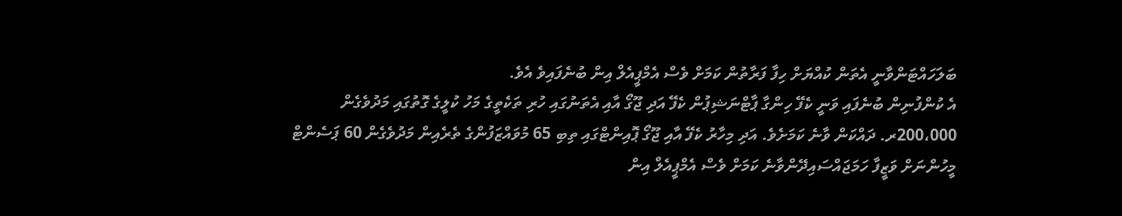ބަލަހައްޓަންވާނީ އެތަން ކުއްޔަށް ހިފާ ފަރާތުން ކަމަށް ވެސް އެމްޕީއެލް އިން ބުނެފައިވެ އެވެ.
އެ ކުންފުނިން ބުނެފައި ވަނީ ކެފޭ ހިންގާ ޕާޓްނަޝިޕުން ކެފޭ އަދި ޖޫގޯ އާއި އެތަނުގައި ހުރި ތަކެތީގެ މަހު ކުލީގެ ގޮތުގައި މަދުވެގެން 200،000ރ. ދައްކަން ވާނެ ކަމަށެވެ. އަދި މިހާރު ކެފޭ އާއި ޖޫގޯ ޕޮއިންޓްގައި ތިބި 65 މުވައްޒަފުންގެ ތެރެއިން މަދުވެގެން 60 ޕަސެންޓް މީހުންނަށް ވަޒީފާ ހަމަޖައްސައިދޭންވާނެ ކަމަށް ވެސް އެމްޕީއެލް އިން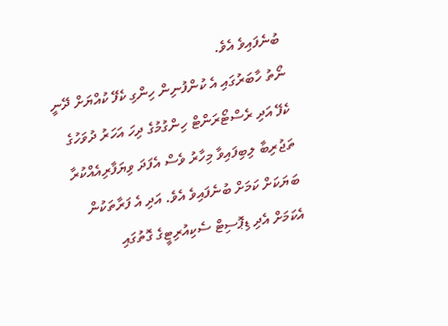ބުނެފައިވެ އެވެ.
ނޯތު ހާބަރުގައި އެ ކުންފުނިން ހިންގި ކެފޭ ކުއްޔަށް ދޭނީ ކެފޭ އަދި ރެސްޓޯރަންޓް ހިންގުމުގެ ދިހަ އަހަރު ދުވަހުގެ ތަޖުރިބާ ލިބިފައިވާ މިހާރު ވެސް އެފަދަ ވިޔަފާރިއެއްކުރާ ބަޔަކަށް ކަމަށް ބުނެފައިވެ އެވެ. އަދި އެ ފަރާތަކުން އެކަމަށް އެދި ޑިޕޮސިޓް ސެކިއުރިޓީގެ ގޮތުގައި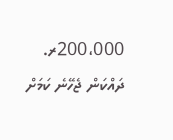200،000ރ. ދައްކަން ޖެހޭނެ ކަމަށް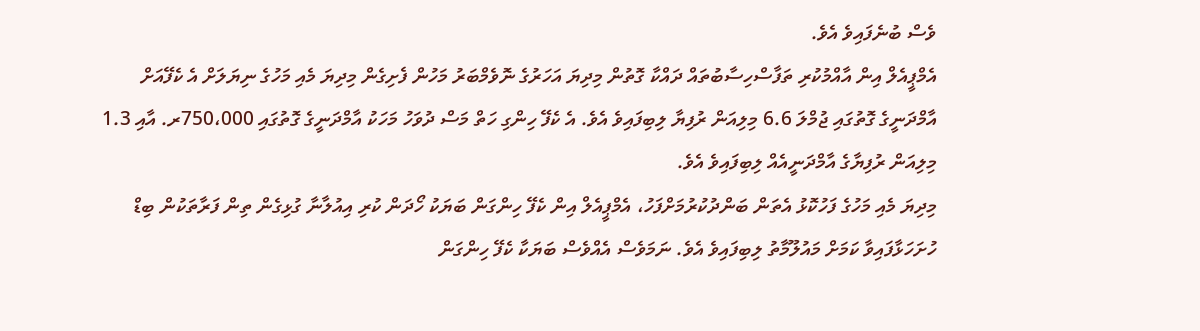ވެސް ބުނެފައިވެ އެވެ.
އެމްޕީއެލް އިން އާއްމުކުރި ތަފާސްހިސާބުތައް ދައްކާ ގޮތުން މިދިޔަ އަހަރުގެ ނޮވެމްބަރު މަހުން ފެށިގެން މިދިޔަ މެއި މަހުގެ ނިޔަލަށް އެ ކެފޭއަށް އާމްދަނީގެ ގޮތުގައި ޖުމްލަ 6.6 މިލިއަން ރުފިޔާ ލިބިފައިވެ އެވެ. އެ ކެފޭ ހިންގި ހަތް މަސް ދުވަހު މަހަކު އާމްދަނީގެ ގޮތުގައި 750،000ރ. އާއި 1.3 މިލިއަން ރުފިޔާގެ އާމްދަނީއެއް ލިބިފައިވެ އެވެ.
މިދިޔަ މެއި މަހުގެ ފަހުކޮޅު އެތަން ބަންދުކުރުމަށްފަހު، އެމްޕީއެލް އިން ކެފޭ ހިންގަން ބަޔަކު ހޯދަން ކުރި އިއުލާނާ ގުޅިގެން ތިން ފަރާތަކުން ބިޑް ހުށަހަޅާފައިވާ ކަމަށް މައުލޫމާތު ލިބިފައިވެ އެވެ. ނަމަވެސް އެއްވެސް ބަޔަކާ ކެފޭ ހިންގަން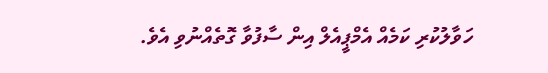ހަވާލުކުރި ކަމެއް އެމްޕީއެލް އިން ސާފުވާ ގޮތެއްނުވި އެވެ.